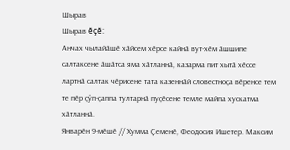Шырав
Шырав ĕçĕ:
Анчах чылайӑшӗ хӑйсем хӗрсе кайнӑ вут-хӗм ӑшшипе салтаксене ӑшӑтса яма хӑтланнӑ, казарма пит хытӑ хӗссе лартнӑ салтак чӗрисене тата казеннӑй словестноҫа вӗренсе тем те пӗр ҫӳп-ҫаппа тултарнӑ пуҫӗсене темле майпа хускатма хӑтланнӑ.
Январӗн 9-мӗшӗ // Хумма Ҫеменӗ, Феодосия Ишетер. Максим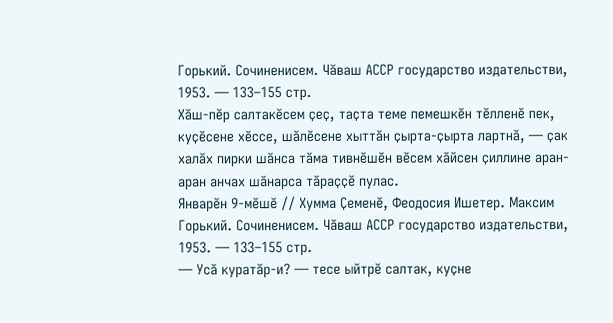Горький. Сочиненисем. Чӑваш АССР государство издательстви, 1953. — 133–155 стр.
Хӑш-пӗр салтакӗсем ҫеҫ, таҫта теме пемешкӗн тӗлленӗ пек, куҫӗсене хӗссе, шӑлӗсене хыттӑн ҫырта-ҫырта лартнӑ, — ҫак халӑх пирки шӑнса тӑма тивнӗшӗн вӗсем хӑйсен ҫиллине аран-аран анчах шӑнарса тӑраҫҫӗ пулас.
Январӗн 9-мӗшӗ // Хумма Ҫеменӗ, Феодосия Ишетер. Максим Горький. Сочиненисем. Чӑваш АССР государство издательстви, 1953. — 133–155 стр.
— Усӑ куратӑр-и? — тесе ыйтрӗ салтак, куҫне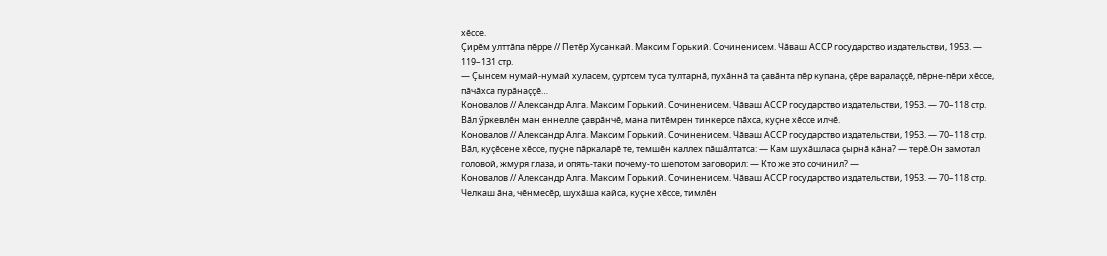хӗссе.
Ҫирӗм улттӑпа пӗрре // Петӗр Хусанкай. Максим Горький. Сочиненисем. Чӑваш АССР государство издательстви, 1953. — 119–131 стр.
— Ҫынсем нумай-нумай хуласем, ҫуртсем туса тултарнӑ, пухӑннӑ та ҫавӑнта пӗр купана, ҫӗре варалаҫҫӗ, пӗрне-пӗри хӗссе, пӑчӑхса пурӑнаҫҫӗ…
Коновалов // Александр Алга. Максим Горький. Сочиненисем. Чӑваш АССР государство издательстви, 1953. — 70–118 стр.
Вӑл ӳркевлӗн ман еннелле ҫаврӑнчӗ, мана питӗмрен тинкерсе пӑхса, куҫне хӗссе илчӗ.
Коновалов // Александр Алга. Максим Горький. Сочиненисем. Чӑваш АССР государство издательстви, 1953. — 70–118 стр.
Вӑл, куҫӗсене хӗссе, пуҫне пӑркаларӗ те, темшӗн каллех пӑшӑлтатса: — Кам шухӑшласа ҫырнӑ кӑна? — терӗ.Он замотал головой, жмуря глаза, и опять-таки почему-то шепотом заговорил: — Кто же это сочинил? —
Коновалов // Александр Алга. Максим Горький. Сочиненисем. Чӑваш АССР государство издательстви, 1953. — 70–118 стр.
Челкаш ӑна, чӗнмесӗр, шухӑша кайса, куҫне хӗссе, тимлӗн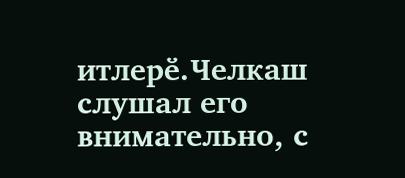итлерӗ.Челкаш слушал его внимательно, с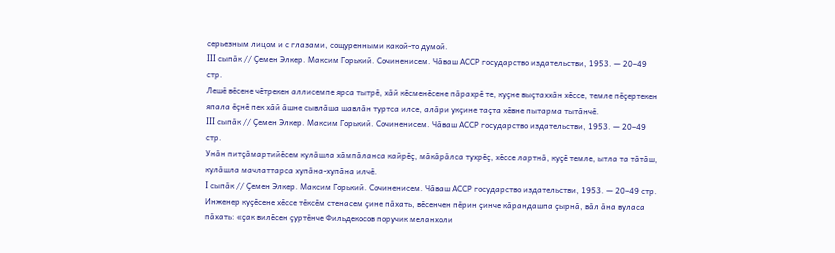серьезным лицом и с глазами, сощуренными какой-то думой.
III сыпӑк // Ҫемен Элкер. Максим Горький. Сочиненисем. Чӑваш АССР государство издательстви, 1953. — 20–49 стр.
Лешӗ вӗсене чӗтрекен аллисемпе ярса тытрӗ, хӑй кӗсменӗсене пӑрахрӗ те, куҫне выҫтаххӑн хӗссе, темле пӗҫертекен япала ӗҫнӗ пек хӑй ӑшне сывлӑша шавлӑн туртса илсе, алӑри укҫине таҫта хӗвне пытарма тытӑнчӗ.
III сыпӑк // Ҫемен Элкер. Максим Горький. Сочиненисем. Чӑваш АССР государство издательстви, 1953. — 20–49 стр.
Унӑн питҫӑмартийӗсем кулӑшла хӑмпӑланса кайрӗҫ, мӑкӑрӑлса тухрӗҫ, хӗссе лартнӑ, куҫӗ темле, ытла та тӑтӑш, кулӑшла мачлаттарса хупӑна-хупӑна илчӗ.
I сыпӑк // Ҫемен Элкер. Максим Горький. Сочиненисем. Чӑваш АССР государство издательстви, 1953. — 20–49 стр.
Инженер куҫӗсене хӗссе тӗксӗм стенасем ҫине пӑхать, вӗсенчен пӗрин ҫинче кӑрандашпа ҫырнӑ, вӑл ӑна вуласа пӑхать: «ҫак вилӗсен ҫуртӗнче Фильдекосов поручик меланхоли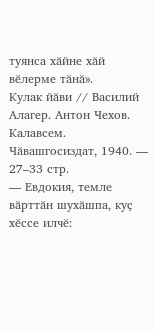туянса хӑйне хӑй вӗлерме тӑнӑ».
Кулак йӑви // Василий Алагер. Антон Чехов. Калавсем. Чӑвашгосиздат, 1940. — 27–33 стр.
— Евдокия, темле вӑрттӑн шухӑшпа, куҫ хӗссе илчӗ: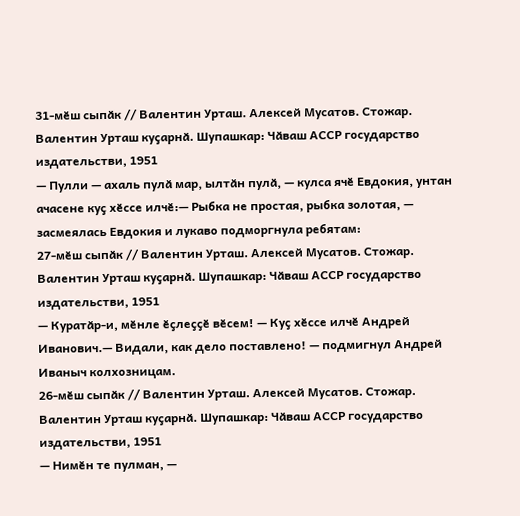31-мӗш сыпӑк // Валентин Урташ. Алексей Мусатов. Стожар. Валентин Урташ куҫарнӑ. Шупашкар: Чӑваш АССР государство издательстви, 1951
— Пулли — ахаль пулӑ мар, ылтӑн пулӑ, — кулса ячӗ Евдокия, унтан ачасене куҫ хӗссе илчӗ:— Рыбка не простая, рыбка золотая, — засмеялась Евдокия и лукаво подморгнула ребятам:
27-мӗш сыпӑк // Валентин Урташ. Алексей Мусатов. Стожар. Валентин Урташ куҫарнӑ. Шупашкар: Чӑваш АССР государство издательстви, 1951
— Куратӑр-и, мӗнле ӗҫлеҫҫӗ вӗсем! — Куҫ хӗссе илчӗ Андрей Иванович.— Видали, как дело поставлено! — подмигнул Андрей Иваныч колхозницам.
26-мӗш сыпӑк // Валентин Урташ. Алексей Мусатов. Стожар. Валентин Урташ куҫарнӑ. Шупашкар: Чӑваш АССР государство издательстви, 1951
— Нимӗн те пулман, —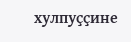хулпуҫҫине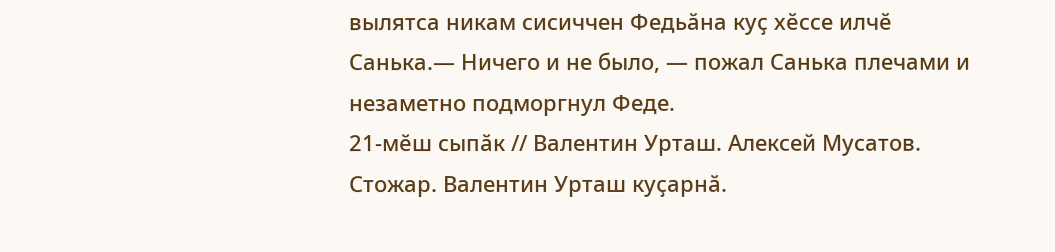вылятса никам сисиччен Федьӑна куҫ хӗссе илчӗ Санька.— Ничего и не было, — пожал Санька плечами и незаметно подморгнул Феде.
21-мӗш сыпӑк // Валентин Урташ. Алексей Мусатов. Стожар. Валентин Урташ куҫарнӑ.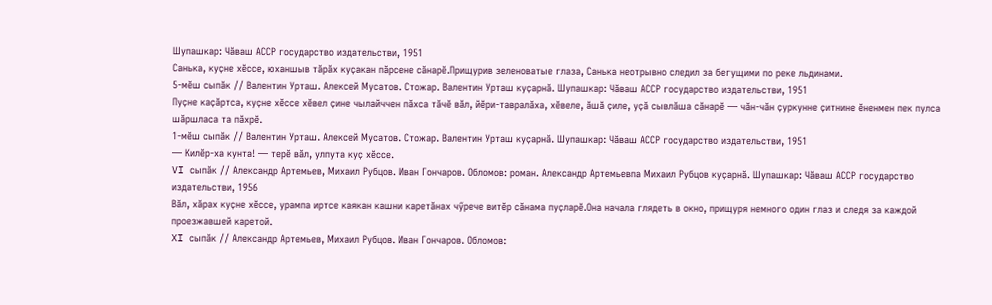Шупашкар: Чӑваш АССР государство издательстви, 1951
Санька, куҫне хӗссе, юханшыв тӑрӑх куҫакан пӑрсене сӑнарӗ.Прищурив зеленоватые глаза, Санька неотрывно следил за бегущими по реке льдинами.
5-мӗш сыпӑк // Валентин Урташ. Алексей Мусатов. Стожар. Валентин Урташ куҫарнӑ. Шупашкар: Чӑваш АССР государство издательстви, 1951
Пуҫне каҫӑртса, куҫне хӗссе хӗвел ҫине чылайччен пӑхса тӑчӗ вӑл, йӗри-тавралӑха, хӗвеле, ӑшӑ ҫиле, уҫӑ сывлӑша сӑнарӗ — чӑн-чӑн ҫуркунне ҫитнине ӗненмен пек пулса шӑршласа та пӑхрӗ.
1-мӗш сыпӑк // Валентин Урташ. Алексей Мусатов. Стожар. Валентин Урташ куҫарнӑ. Шупашкар: Чӑваш АССР государство издательстви, 1951
— Килӗр-ха кунта! — терӗ вӑл, улпута куҫ хӗссе.
VI сыпӑк // Александр Артемьев, Михаил Рубцов. Иван Гончаров. Обломов: роман. Александр Артемьевпа Михаил Рубцов куҫарнӑ. Шупашкар: Чӑваш АССР государство издательстви, 1956
Вӑл, хӑрах куҫне хӗссе, урампа иртсе каякан кашни каретӑнах чӳрече витӗр сӑнама пуҫларӗ.Она начала глядеть в окно, прищуря немного один глаз и следя за каждой проезжавшей каретой.
XI сыпӑк // Александр Артемьев, Михаил Рубцов. Иван Гончаров. Обломов: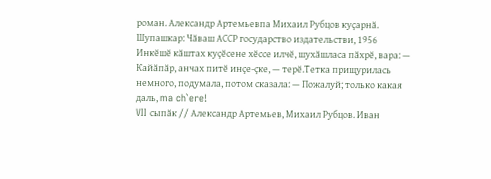роман. Александр Артемьевпа Михаил Рубцов куҫарнӑ. Шупашкар: Чӑваш АССР государство издательстви, 1956
Инкӗшӗ кӑштах куҫӗсене хӗссе илчӗ, шухӑшласа пӑхрӗ, вара: — Кайӑпӑр, анчах питӗ инҫе-ҫке, — терӗ.Тетка прищурилась немного, подумала, потом сказала: — Пожалуй; только какая даль, ma ch`ere!
VII сыпӑк // Александр Артемьев, Михаил Рубцов. Иван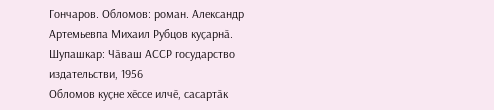Гончаров. Обломов: роман. Александр Артемьевпа Михаил Рубцов куҫарнӑ. Шупашкар: Чӑваш АССР государство издательстви, 1956
Обломов куҫне хӗссе илчӗ, сасартӑк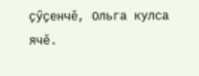ҫӳҫенчӗ, Ольга кулса ячӗ.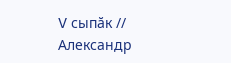V сыпӑк // Александр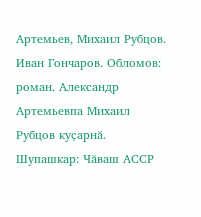Артемьев, Михаил Рубцов. Иван Гончаров. Обломов: роман. Александр Артемьевпа Михаил Рубцов куҫарнӑ. Шупашкар: Чӑваш АССР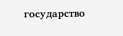государство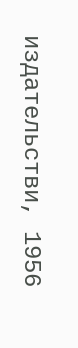издательстви, 1956